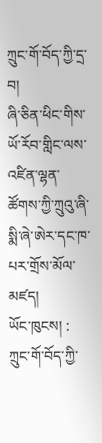ཀྲུང་གོ་བོད་ཀྱི་དྲ་བ།
ཞི་ཅིན་ཕིང་གིས་ཡོ་རོབ་གླིང་ལས་འཛིན་ལྷན་ཚོགས་ཀྱི་ཀྲུའུ་ཞི་སྨི་ཞེ་ཨེར་དང་ཁ་པར་གྲོས་མོལ་མཛད།
ཡོང་ཁུངས། : ཀྲུང་གོ་བོད་ཀྱི་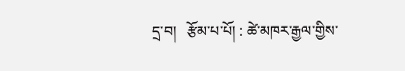དྲ་བ།   རྩོམ་པ་པོ། : ཚེ་མཁར་རྒྱལ་གྱིས་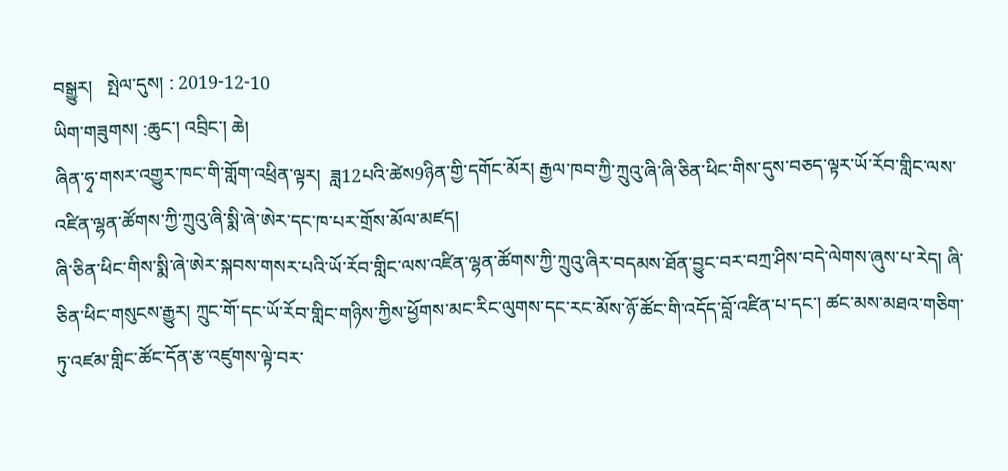བསྒྱུར།   སྤེལ་དུས། : 2019-12-10
ཡིག་གཟུགས། :ཆུང་། འབྲིང་། ཆེ།
ཞིན་ཧྭ་གསར་འགྱུར་ཁང་གི་གློག་འཕྲིན་ལྟར།  ཟླ12པའི་ཚེས9ཉིན་གྱི་དགོང་མོར། རྒྱལ་ཁབ་ཀྱི་ཀྲུའུ་ཞི་ཞི་ཅིན་ཕིང་གིས་དུས་བཅད་ལྟར་ཡོ་རོབ་གླིང་ལས་འཛིན་ལྷན་ཚོགས་ཀྱི་ཀྲུའུ་ཞི་སྨི་ཞེ་ཨེར་དང་ཁ་པར་གྲོས་མོལ་མཛད།
ཞི་ཅིན་ཕིང་གིས་སྨི་ཞེ་ཨེར་སྐབས་གསར་པའི་ཡོ་རོབ་གླིང་ལས་འཛིན་ལྷན་ཚོགས་ཀྱི་ཀྲུའུ་ཞིར་བདམས་ཐོན་བྱུང་བར་བཀྲ་ཤིས་བདེ་ལེགས་ཞུས་པ་རེད། ཞི་ཅིན་ཕིང་གསུངས་རྒྱུར། ཀྲུང་གོ་དང་ཡོ་རོབ་གླིང་གཉིས་ཀྱིས་ཕྱོགས་མང་རིང་ལུགས་དང་རང་མོས་ཉོ་ཚོང་གི་འདོད་བློ་འཛིན་པ་དང་། ཚང་མས་མཐའ་གཅིག་ཏུ་འཛམ་གླིང་ཚོང་དོན་རྩ་འཛུགས་ལྟེ་བར་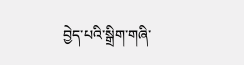བྱེད་པའི་སྒྲིག་གཞི་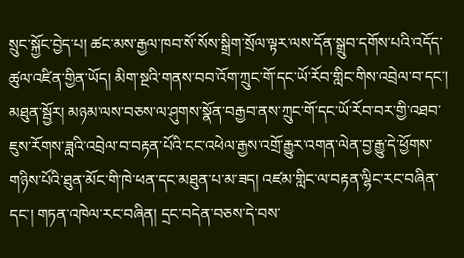སྲུང་སྐྱོང་བྱེད་པ། ཚང་མས་རྒྱལ་ཁབ་སོ་སོས་སྒྲིག་སྲོལ་ལྟར་ལས་དོན་སྒྲུབ་དགོས་པའི་འདོད་ཚུལ་འཛིན་གྱིན་ཡོད། མིག་སྔའི་གནས་བབ་འོག་ཀྲུང་གོ་དང་ཡོ་རོབ་གླིང་གིས་འབྲེལ་བ་དང་། མཐུན་སྦྱོར། མཉམ་ལས་བཅས་ལ་ཤུགས་སྣོན་བརྒྱབ་ནས་ཀྲུང་གོ་དང་ཡོ་རོབ་བར་གྱི་འཐབ་ཇུས་རོགས་ཟླའི་འབྲེལ་བ་བརྟན་པོའི་ངང་འཕེལ་རྒྱས་འགྲོ་རྒྱུར་འགན་ལེན་བྱ་རྒྱུ་དེ་ཕྱོགས་གཉིས་པོའི་ཐུན་མོང་གི་ཁེ་ཕན་དང་མཐུན་པ་མ་ཟད། འཛམ་གླིང་ལ་བརྟན་ལྷིང་རང་བཞིན་དང་། གཏན་འཁེལ་རང་བཞིན། དྲང་བདེན་བཅས་དེ་བས་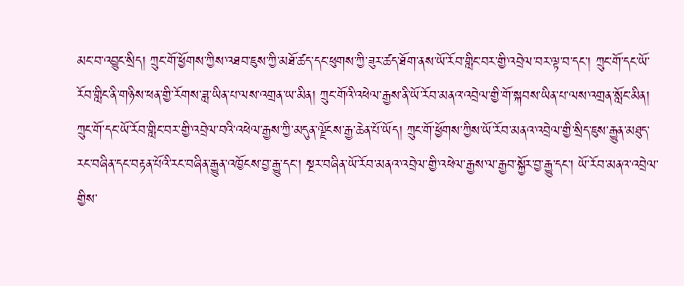མང་བ་འབྱུང་སྲིད། ཀྲུང་གོ་ཕྱོགས་ཀྱིས་འཐབ་ཇུས་ཀྱི་མཐོ་ཚད་དང་ཕུགས་ཀྱི་ཟུར་ཚད་ཐོག་ནས་ཡོ་རོབ་གླིང་བར་གྱི་འབྲེལ་བར་ལྟ་བ་དང་། ཀྲུང་གོ་དང་ཡོ་རོབ་གླིང་ནི་གཉིས་ཕན་གྱི་རོགས་ཟླ་ཡིན་པ་ལས་འགྲན་ཡ་མིན། ཀྲུང་གོའི་འཕེལ་རྒྱས་ནི་ཡོ་རོབ་མནའ་འབྲེལ་གྱི་གོ་སྐབས་ཡིན་པ་ལས་འགྲན་སློང་མིན། ཀྲུང་གོ་དང་ཡོ་རོབ་གླིང་བར་གྱི་འབྲེལ་བའི་འཕེལ་རྒྱས་ཀྱི་མདུན་ལྗོངས་རྒྱ་ཆེན་པོ་ཡོད། ཀྲུང་གོ་ཕྱོགས་ཀྱིས་ཡོ་རོབ་མནའ་འབྲེལ་གྱི་སྲིད་ཇུས་རྒྱུན་མཐུད་རང་བཞིན་དང་བརྟན་པོའི་རང་བཞིན་རྒྱུན་འཁྱོངས་བྱ་རྒྱུ་དང་། སྔར་བཞིན་ཡོ་རོབ་མནའ་འབྲེལ་གྱི་འཕེལ་རྒྱས་ལ་རྒྱབ་སྐྱོར་བྱ་རྒྱུ་དང་། ཡོ་རོབ་མནའ་འབྲེལ་གྱིས་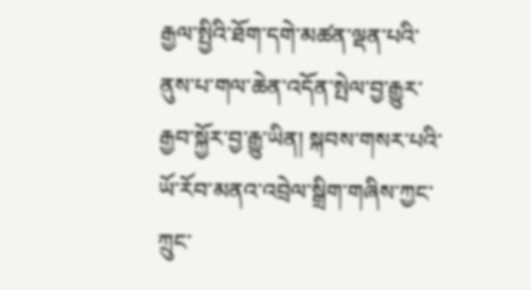རྒྱལ་སྤྱིའི་ཐོག་དགེ་མཚན་ལྡན་པའི་ནུས་པ་གལ་ཆེན་འདོན་སྤེལ་བྱ་རྒྱུར་རྒྱབ་སྐྱོར་བྱ་རྒྱུ་ཡིན། སྐབས་གསར་པའི་ཡོ་རོབ་མནའ་འབྲེལ་སྒྲིག་གཞིས་ཀྱང་ཀྲུང་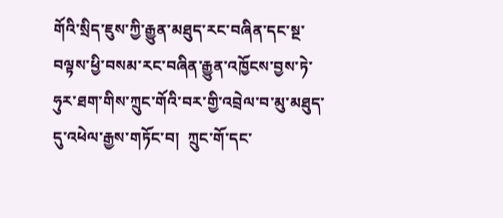གོའི་སྲིད་ཇུས་ཀྱི་རྒྱུན་མཐུད་རང་བཞིན་དང་སྔ་བལྟས་ཕྱི་བསམ་རང་བཞིན་རྒྱུན་འཁྱོངས་བྱས་ཏེ་ཧུར་ཐག་གིས་ཀྲུང་གོའི་བར་གྱི་འབྲེལ་བ་མུ་མཐུད་དུ་འཕེལ་རྒྱས་གཏོང་བ།  ཀྲུང་གོ་དང་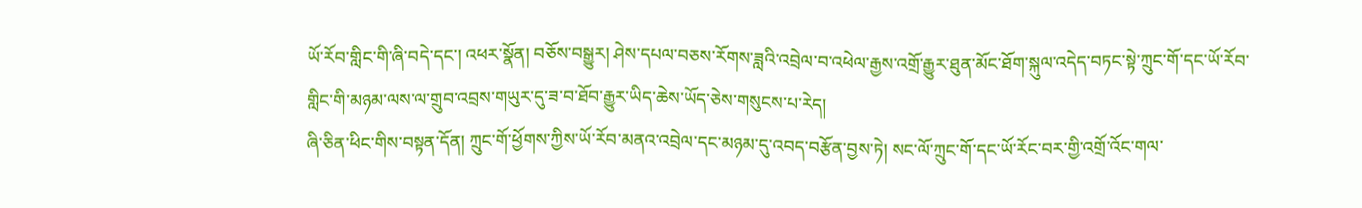ཡོ་རོབ་གླིང་གི་ཞི་བདེ་དང་། འཕར་སྣོན། བཅོས་བསྒྱུར། ཤེས་དཔལ་བཅས་རོགས་ཟླའི་འབྲེལ་བ་འཕེལ་རྒྱས་འགྲོ་རྒྱུར་ཐུན་མོང་ཐོག་སྐུལ་འདེད་བཏང་སྟེ་ཀྲུང་གོ་དང་ཡོ་རོབ་གླིང་གི་མཉམ་ལས་ལ་གྲུབ་འབྲས་གཡུར་དུ་ཟ་བ་ཐོབ་རྒྱུར་ཡིད་ཆེས་ཡོད་ཅེས་གསུངས་པ་རེད།
ཞི་ཅིན་ཕིང་གིས་བསྟན་དོན། ཀྲུང་གོ་ཕྱོགས་ཀྱིས་ཡོ་རོབ་མནའ་འབྲེལ་དང་མཉམ་དུ་འབད་བརྩོན་བྱས་ཏེ། སང་ལོ་ཀྲུང་གོ་དང་ཡོ་རོང་བར་གྱི་འགྲོ་འོང་གལ་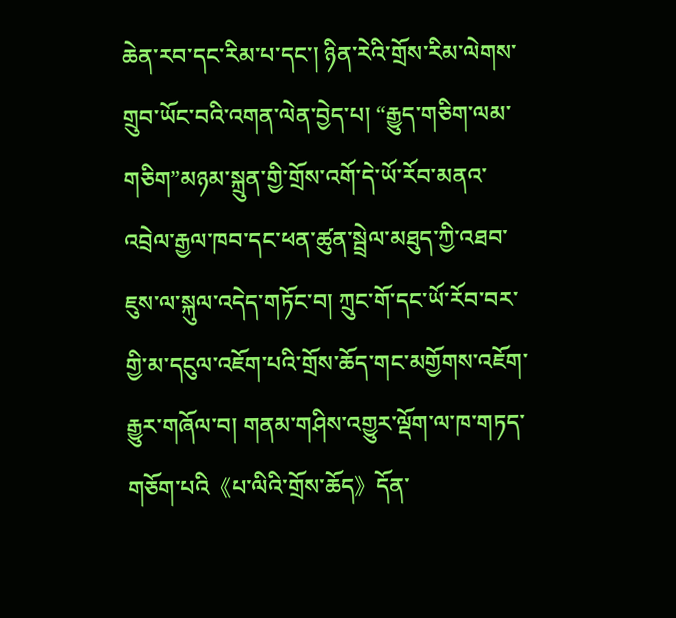ཆེན་རབ་དང་རིམ་པ་དང་། ཉིན་རེའི་གྲོས་རིམ་ལེགས་གྲུབ་ཡོང་བའི་འགན་ལེན་བྱེད་པ། “རྒྱུད་གཅིག་ལམ་གཅིག”མཉམ་སྐྲུན་གྱི་གྲོས་འགོ་དེ་ཡོ་རོབ་མནའ་འབྲེལ་རྒྱལ་ཁབ་དང་ཕན་ཚུན་སྦྲེལ་མཐུད་ཀྱི་འཐབ་ཇུས་ལ་སྐུལ་འདེད་གཏོང་བ། ཀྲུང་གོ་དང་ཡོ་རོབ་བར་གྱི་མ་དངུལ་འཇོག་པའི་གྲོས་ཆོད་གང་མགྱོགས་འཇོག་རྒྱུར་གཞོལ་བ། གནམ་གཤིས་འགྱུར་ལྡོག་ལ་ཁ་གཏད་གཅོག་པའི《པ་ལིའི་གྲོས་ཆོད》དོན་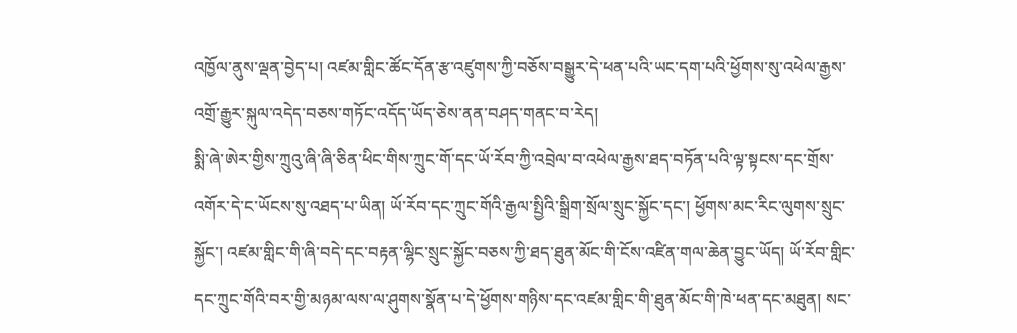འཁྱོལ་ནུས་ལྡན་བྱེད་པ། འཛམ་གླིང་ཚོང་དོན་རྩ་འཛུགས་ཀྱི་བཅོས་བསྒྱུར་དེ་ཕན་པའི་ཡང་དག་པའི་ཕྱོགས་སུ་འཕེལ་རྒྱས་འགྲོ་རྒྱུར་སྐུལ་འདེད་བཅས་གཏོང་འདོད་ཡོད་ཅེས་ནན་བཤད་གནང་བ་རེད།
སྨི་ཞེ་ཨེར་གྱིས་ཀྲུའུ་ཞི་ཞི་ཅིན་ཕིང་གིས་ཀྲུང་གོ་དང་ཡོ་རོབ་ཀྱི་འབྲེལ་བ་འཕེལ་རྒྱས་ཐད་བཏོན་པའི་ལྟ་སྟངས་དང་གྲོས་འགོར་དེ་ང་ཡོངས་སུ་འཐད་པ་ཡིན། ཡོ་རོབ་དང་ཀྲུང་གོའི་རྒྱལ་སྤྱིའི་སྒྲིག་སྲོལ་སྲུང་སྐྱོང་དང་། ཕྱོགས་མང་རིང་ལུགས་སྲུང་སྐྱོང་། འཛམ་གླིང་གི་ཞི་བདེ་དང་བརྟན་ལྷིང་སྲུང་སྐྱོང་བཅས་ཀྱི་ཐད་ཐུན་མོང་གི་ངོས་འཛིན་གལ་ཆེན་བྱུང་ཡོད། ཡོ་རོབ་གླིང་དང་ཀྲུང་གོའི་བར་གྱི་མཉམ་ལས་ལ་ཤུགས་སྣོན་པ་དེ་ཕྱོགས་གཉིས་དང་འཛམ་གླིང་གི་ཐུན་མོང་གི་ཁེ་ཕན་དང་མཐུན། སང་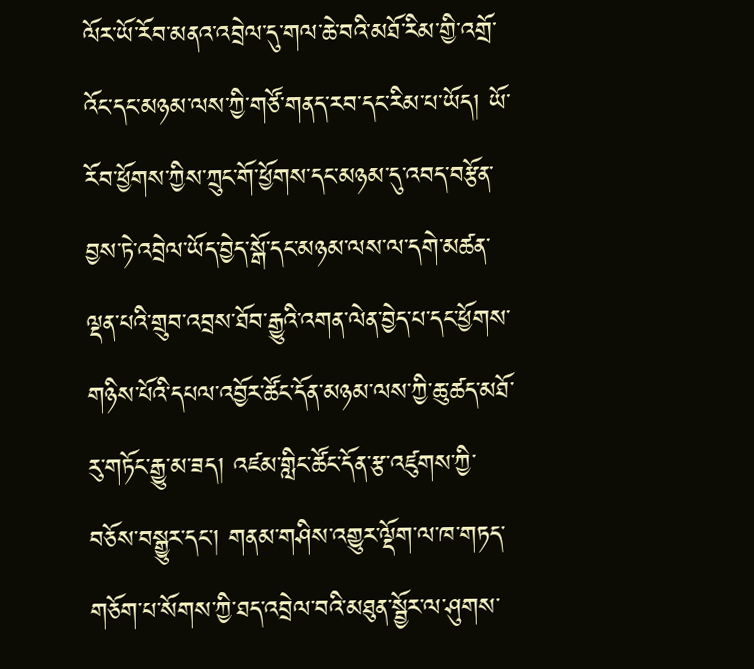ལོར་ཡོ་རོབ་མནའ་འབྲེལ་དུ་གལ་ཆེ་བའི་མཐོ་རིམ་གྱི་འགྲོ་འོང་དང་མཉམ་ལས་ཀྱི་གཙོ་གནད་རབ་དང་རིམ་པ་ཡོད། ཡོ་རོབ་ཕྱོགས་ཀྱིས་ཀྲུང་གོ་ཕྱོགས་དང་མཉམ་དུ་འབད་བརྩོན་བྱས་ཏེ་འབྲེལ་ཡོད་བྱེད་སྒོ་དང་མཉམ་ལས་ལ་དགེ་མཚན་ལྡན་པའི་གྲུབ་འབྲས་ཐོབ་རྒྱུའི་འགན་ལེན་བྱེད་པ་དང་ཕྱོགས་གཉིས་པོའི་དཔལ་འབྱོར་ཚོང་དོན་མཉམ་ལས་ཀྱི་ཆུ་ཚད་མཐོ་རུ་གཏོང་རྒྱུ་མ་ཟད། འཛམ་གླིང་ཚོང་དོན་རྩ་འཛུགས་ཀྱི་བཅོས་བསྒྱུར་དང་། གནམ་གཤིས་འགྱུར་ལྡོག་ལ་ཁ་གཏད་གཅོག་པ་སོགས་ཀྱི་ཐད་འབྲེལ་བའི་མཐུན་སྦྱོར་ལ་ཤུགས་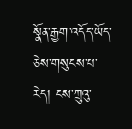སྣོན་རྒྱག་འདོད་ཡོད་ཅེས་གསུངས་པ་རེད། ངས་ཀྲུའུ་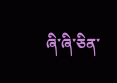ཞི་ཞི་ཅིན་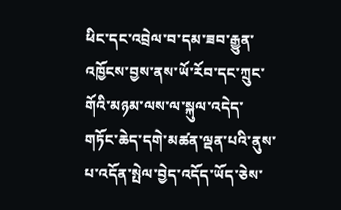ཕིང་དང་འབྲེལ་བ་དམ་ཟབ་རྒྱུན་འཁྱོངས་བྱས་ནས་ཡོ་རོབ་དང་ཀྲུང་གོའི་མཉམ་ལས་ལ་སྐུལ་འདེད་གཏོང་ཆེད་དགེ་མཚན་ལྡན་པའི་ནུས་པ་འདོན་སྤེལ་བྱེད་འདོད་ཡོད་ཅེས་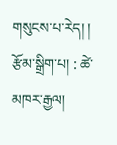གསུངས་པ་རེད། །
རྩོམ་སྒྲིག་པ། : ཚེ་མཁར་རྒྱལ།